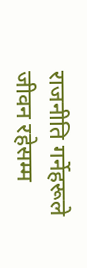राजनीति गर्नेहरूले जीवन रहेसम्म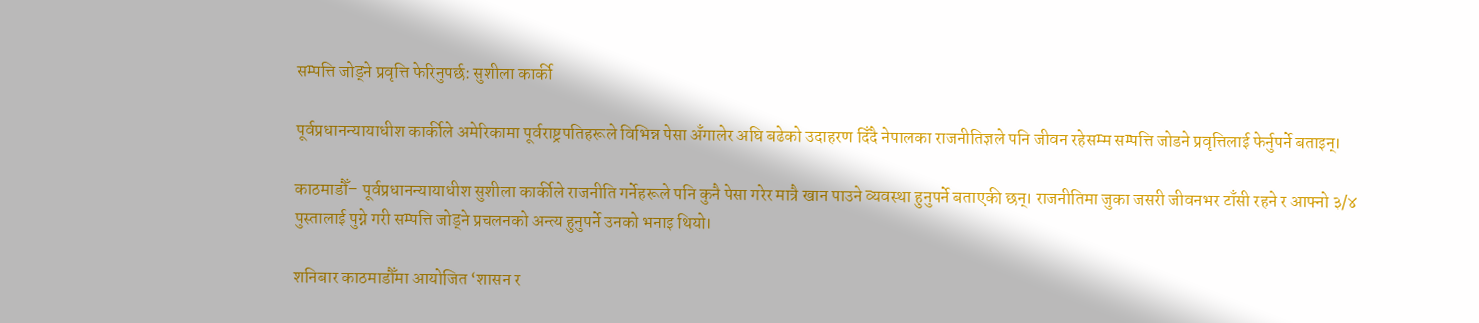सम्पत्ति जोड्ने प्रवृत्ति फेरिनुपर्छ: सुशीला कार्की

पूर्वप्रधानन्यायाधीश कार्कीले अमेरिकामा पूर्वराष्ट्रपतिहरूले विभिन्न पेसा अँगालेर अघि बढेको उदाहरण दिँदै नेपालका राजनीतिज्ञले पनि जीवन रहेसम्म सम्पत्ति जोडने प्रवृत्तिलाई फेर्नुपर्ने बताइन्।

काठमाडौँ– पूर्वप्रधानन्यायाधीश सुशीला कार्कीले राजनीति गर्नेहरूले पनि कुनै पेसा गरेर मात्रै खान पाउने व्यवस्था हुनुपर्ने बताएकी छन्। राजनीतिमा जुका जसरी जीवनभर टाँसी रहने र आफ्नो ३/४ पुस्तालाई पुग्ने गरी सम्पत्ति जोड्ने प्रचलनको अन्त्य हुनुपर्ने उनको भनाइ थियो।

शनिबार काठमाडौँमा आयोजित ‘शासन र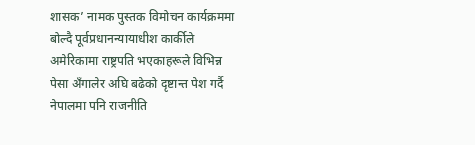शासक’ नामक पुस्तक विमोचन कार्यक्रममा बोल्दै पूर्वप्रधानन्यायाधीश कार्कीले अमेरिकामा राष्ट्रपति भएकाहरूले विभिन्न पेसा अँगालेर अघि बढेको दृष्टान्त पेश गर्दै नेपालमा पनि राजनीति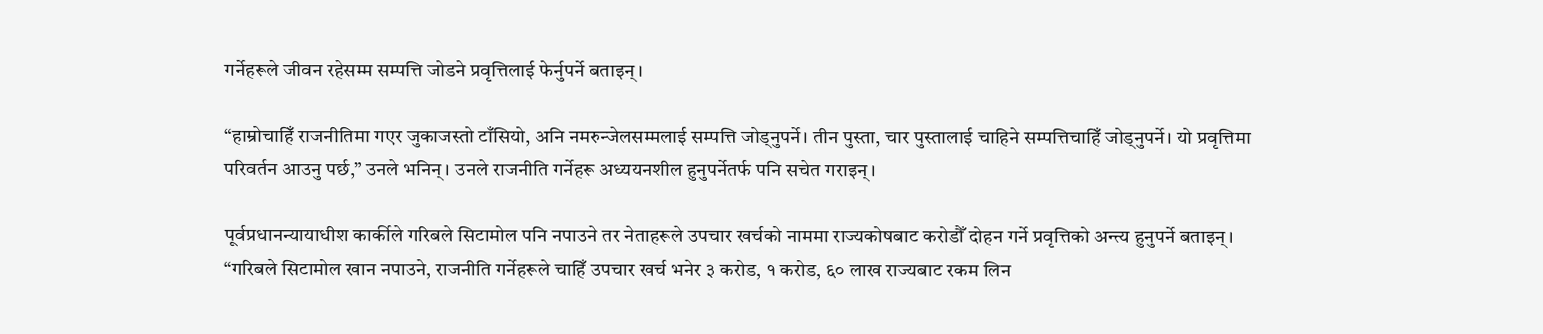गर्नेहरूले जीवन रहेसम्म सम्पत्ति जोडने प्रवृत्तिलाई फेर्नुपर्ने बताइन्।

“हाम्रोचाहिँ राजनीतिमा गएर जुकाजस्तो टाँसियो, अनि नमरुन्जेलसम्मलाई सम्पत्ति जोड्नुपर्ने। तीन पुस्ता, चार पुस्तालाई चाहिने सम्पत्तिचाहिँ जोड्नुपर्ने। यो प्रवृत्तिमा परिवर्तन आउनु पर्छ,” उनले भनिन्। उनले राजनीति गर्नेहरू अध्ययनशील हुनुपर्नेतर्फ पनि सचेत गराइन्।

पूर्वप्रधानन्यायाधीश कार्कीले गरिबले सिटामोल पनि नपाउने तर नेताहरूले उपचार खर्चको नाममा राज्यकोषबाट करोडौँ दोहन गर्ने प्रवृत्तिको अन्त्य हुनुपर्ने बताइन्। “गरिबले सिटामोल खान नपाउने, राजनीति गर्नेहरूले चाहिँ उपचार खर्च भनेर ३ करोड, १ करोड, ६० लाख राज्यबाट रकम लिन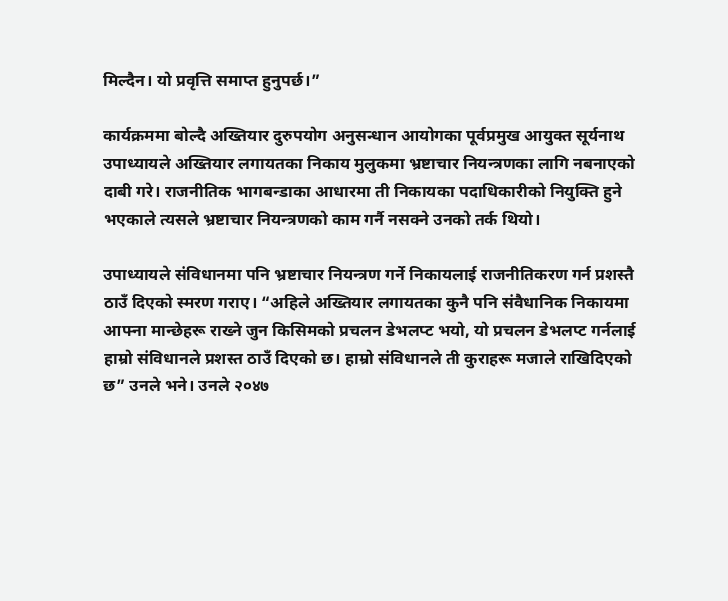मिल्दैन। यो प्रवृत्ति समाप्त हुनुपर्छ।”

कार्यक्रममा बोल्दै अख्तियार दुरुपयोग अनुसन्धान आयोगका पूर्वप्रमुख आयुक्त सूर्यनाथ उपाध्यायले अख्तियार लगायतका निकाय मुलुकमा भ्रष्टाचार नियन्त्रणका लागि नबनाएको दाबी गरे। राजनीतिक भागबन्डाका आधारमा ती निकायका पदाधिकारीको नियुक्ति हुने भएकाले त्यसले भ्रष्टाचार नियन्त्रणको काम गर्नै नसक्ने उनको तर्क थियो।

उपाध्यायले संविधानमा पनि भ्रष्टाचार नियन्त्रण गर्ने निकायलाई राजनीतिकरण गर्न प्रशस्तै ठाउँ दिएको स्मरण गराए। “अहिले अख्तियार लगायतका कुनै पनि संवैधानिक निकायमा आफ्ना मान्छेहरू राख्ने जुन किसिमको प्रचलन डेभलप्ट भयो, यो प्रचलन डेभलप्ट गर्नलाई हाम्रो संविधानले प्रशस्त ठाउँ दिएको छ। हाम्रो संविधानले ती कुराहरू मजाले राखिदिएको छ” उनले भने। उनले २०४७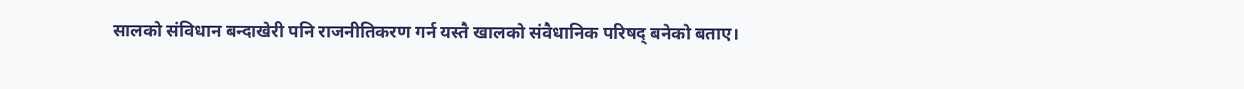सालको संविधान बन्दाखेरी पनि राजनीतिकरण गर्न यस्तै खालको संवैधानिक परिषद् बनेको बताए।